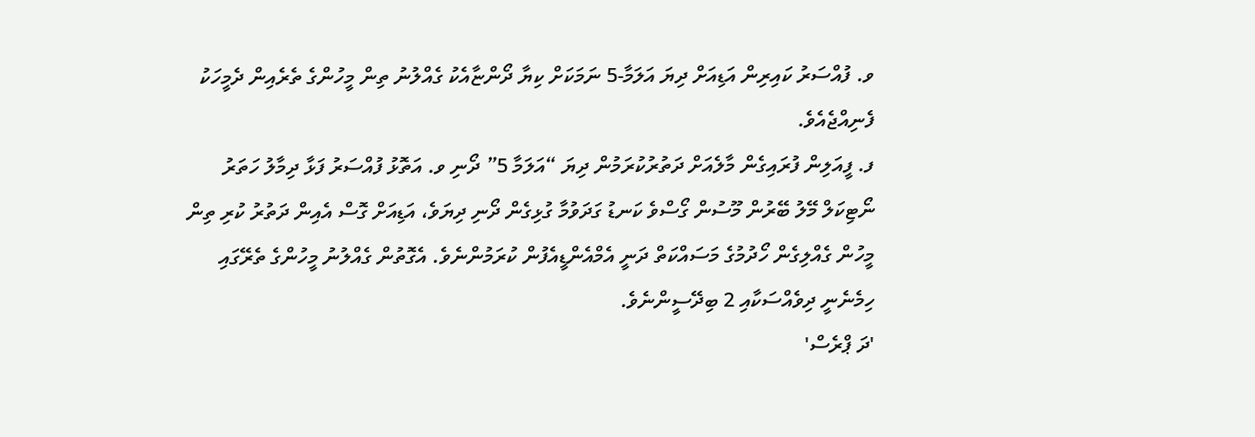ވ. ފުއްސަރު ކައިރިން އަޑިއަށް ދިޔަ އަލަމާ-5 ނަމަކަށް ކިޔާ ދޯންޏާއެކު ގެއްލުނު ތިން މީހުންގެ ތެރެއިން ދެމީހަކު ފެނިއްޖެއެވެ.
ފ. ފީއަލިން ފުރައިގެން މާލެއަށް ދަތުރުކުރަމުން ދިޔަ “އަލަމާ 5” ދޯނި ވ. އަތޮޅު ފުއްސަރު ފަޅާ ދިމާލު ހަތަރު ނޯޓިކަލް މޭލު ބޭރުން މޫސުން ގޯސްވެ ކަނޑު ގަދަވުމާ ގުޅިގެން ދޯނި ދިޔަވެ، އަޑިއަށް ގޮސް އެއިން ދަތުރު ކުރި ތިން މީހުން ގެއްލިގެން ހޯދުމުގެ މަސައްކަތް ދަނީ އެމްއެންޑީއެފުން ކުރަމުންނެވެ. އެގޮތުން ގެއްލުނު މީހުންގެ ތެރޭގައި ހިމެނެނީ ދިވެއްސަކާއި 2 ބިދޭސީންނެވެ.
'ދަ ޕްރެސް'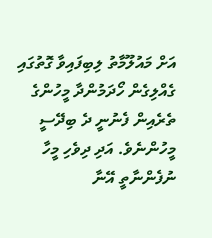އަށް މައުލޫމާތު ލިބިފައިވާ ގޮތުގައި ގެއްލިގެން ހޯދަމުންދާ މީހުންގެ ތެރެއިން ފެނުނީ ދެ ބިދޭސީ މީހުންނެވެ. އަދި ދިވެހި މީހާ ނުފެންނާތީ އޭނާ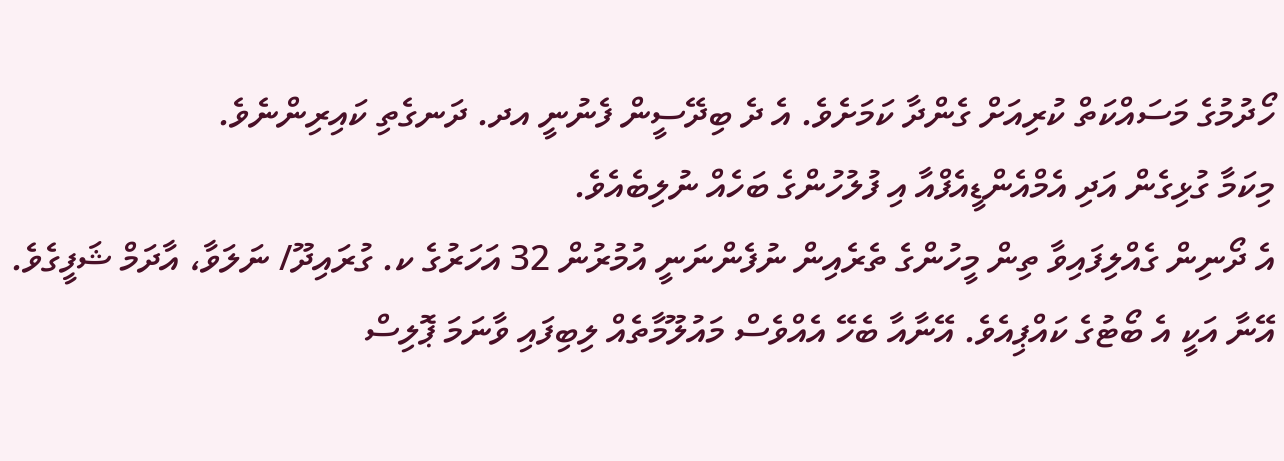ހޯދުމުގެ މަސައްކަތް ކުރިއަށް ގެންދާ ކަމަށެވެ. އެ ދެ ބިދޭސީން ފެނުނީ އދ. ދަނގެތި ކައިރިންނެވެ.
މިކަމާ ގުޅިގެން އަދި އެމްއެންޑީއެފްއާ އި ފުލުހުންގެ ބަހެއް ނުލިބެއެވެ.
އެ ދޯނިން ގެއްލިފައިވާ ތިން މީހުންގެ ތެރެއިން ނުފެންނަނީ އުމުރުން 32 އަހަރުގެ ކ. ގުރައިދޫ/ ނަލަވާ، އާދަމް ޝަފީގެވެ. އޭނާ އަކީ އެ ބޯޓުގެ ކައްޕިއެވެ. އޭނާއާ ބެހޭ އެއްވެސް މައުލޫމާތެއް ލިބިފައި ވާނަމަ ޕޮލިސް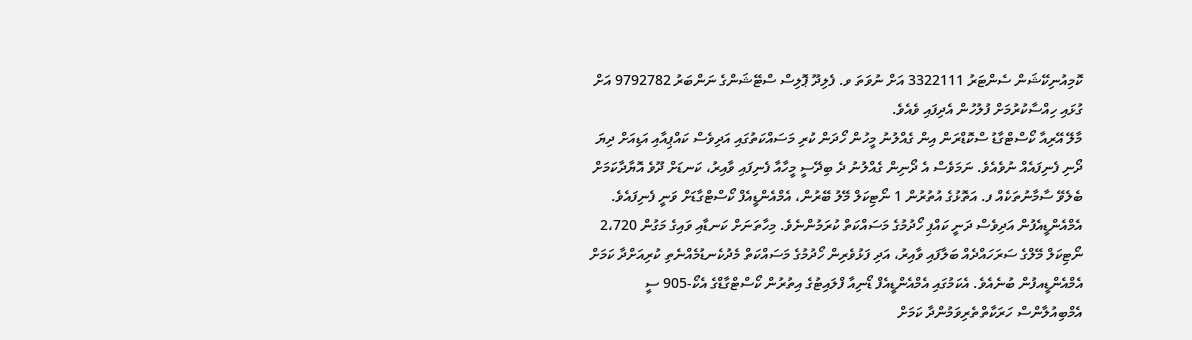ކޮމިއުނިކޭޝަން ސެންޓަރު 3322111 އަށް ނުވަތަ ވ. ފެލިދޫ ޕޮލިސް ސްޓޭޝަންގެ ނަންބަރު 9792782 އަށް ގުޅައި ހިއްސާކުރުމަށް ފުލުހުން އެދިފައި ވެއެވެ.
މާލޭ އޭރިއާ ކޯސްޓްގާޑު ސްކޮޑްރަން އިން ގެއްލުނު މީހުން ހޯދަން ކުރި މަސައްކަތުގައި އަދިވެސް ކައްޕިއާއި އަޑިއަށް ދިޔަ ދޯނި ފެނިފައެއް ނުވެއެވެ. ނަމަވެސް އެ ދޯނިން ގެއްލުނު ދެ ބިދޭސީ މީހާއާ ފެނިފައި ވާއިރު، ކަނޑަށް ދޫވެ އޮޔާދާކަމަށް ބެލެވޭ ސާމާނުތަކެއް ފ. އަތޮޅުގެ އުތުރުން 1 ނޯޓިކަލް މޭލު ބޭރުން، އެމްއެންޑީއެފް ކޯސްޓްގާޑަށް ވަނީ ފެނިފައެވެ.
އެމްއެންޑީއެފުން އަދިވެސް ދަނީ ކައްޕި ހޯދުމުގެ މަސައްކަތް ކުރަމުންނެވެ. މިހާތަނަށް ކަނޑާއި ވައިގެ މަގުން 2،720 ނޯޓިކަލް މޭލްގެ ސަރަހައްދެއް ބަލާފައި ވާއިރު، އަދި ފަޅުވެރިން ހޯދުމުގެ މަސައްކަތް މެދުކެނޑުމެއްނެތި ކުރިއަށްދާ ކަމަށް އެމްއެންޑީއފުން ބުނެއެވެ. އެކަމުގައި އެމްއެންޑީއެފް ޑޯނިއާ ފްލައިޓުގެ އިތުރުން ކޯސްޓްގާޑްގެ އެކޯ-905 ސީ އެމްބިއުލާންސް ހަރަކާތްތެރިވަމުންދާ ކަމަށް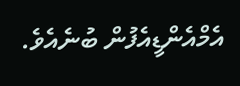އެމްއެންޑީއެފުން ބުނެއެވެ.